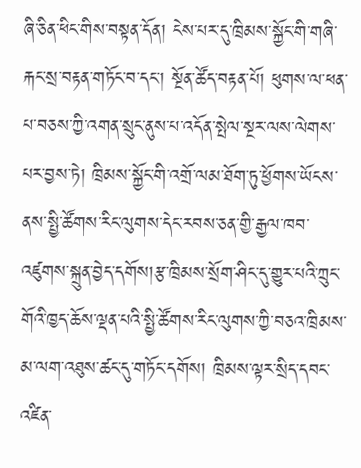ཞི་ཅིན་ཕིང་གིས་བསྟན་དོན། ངེས་པར་དུ་ཁྲིམས་སྐྱོང་གི་གཞི་རྐང་སྲ་བརྟན་གཏོང་བ་དང་། སྔོན་ཚོད་བརྟན་པོ། ཕུགས་ལ་ཕན་པ་བཅས་ཀྱི་འགན་སྲུང་ནུས་པ་འདོན་སྤེལ་སྔར་ལས་ལེགས་པར་བྱས་ཏེ། ཁྲིམས་སྐྱོང་གི་འགྲོ་ལམ་ཐོག་ཏུ་ཕྱོགས་ཡོངས་ནས་སྤྱི་ཚོགས་རིང་ལུགས་དེང་རབས་ཅན་གྱི་རྒྱལ་ཁབ་འཛུགས་སྐྲུན་བྱེད་དགོས།རྩ་ཁྲིམས་སྲོག་ཤིང་དུ་གྱུར་པའི་ཀྲུང་གོའི་ཁྱད་ཆོས་ལྡན་པའི་སྤྱི་ཚོགས་རིང་ལུགས་ཀྱི་བཅའ་ཁྲིམས་མ་ལག་འཐུས་ཚང་དུ་གཏོང་དགོས། ཁྲིམས་ལྟར་སྲིད་དབང་འཛིན་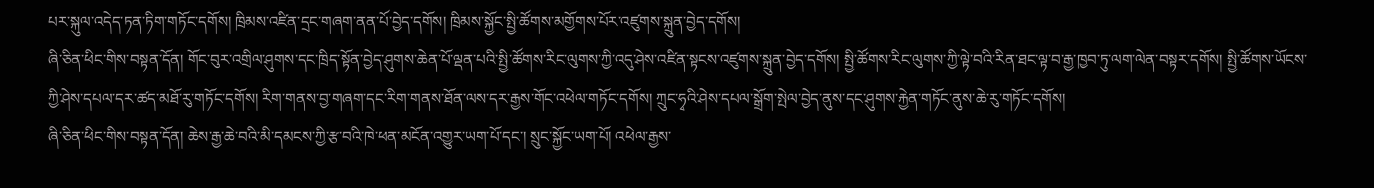པར་སྐུལ་འདེད་ཏན་ཏིག་གཏོང་དགོས། ཁྲིམས་འཛིན་དྲང་གཞག་ནན་པོ་བྱེད་དགོས། ཁྲིམས་སྐྱོང་སྤྱི་ཚོགས་མགྱོགས་པོར་འཛུགས་སྐྲུན་བྱེད་དགོས།
ཞི་ཅིན་ཕིང་གིས་བསྟན་དོན། གོང་བུར་འགྲིལ་ཤུགས་དང་ཁྲིད་སྟོན་བྱེད་ཤུགས་ཆེན་པོ་ལྡན་པའི་སྤྱི་ཚོགས་རིང་ལུགས་ཀྱི་འདུ་ཤེས་འཛིན་སྟངས་འཛུགས་སྐྲུན་བྱེད་དགོས། སྤྱི་ཚོགས་རིང་ལུགས་ཀྱི་ལྟེ་བའི་རིན་ཐང་ལྟ་བ་རྒྱ་ཁྱབ་ཏུ་ལག་ལེན་བསྟར་དགོས། སྤྱི་ཚོགས་ཡོངས་ཀྱི་ཤེས་དཔལ་དར་ཚད་མཐོ་རུ་གཏོང་དགོས། རིག་གནས་བྱ་གཞག་དང་རིག་གནས་ཐོན་ལས་དར་རྒྱས་གོང་འཕེལ་གཏོང་དགོས། ཀྲུང་ཧྭའི་ཤེས་དཔལ་སྒྲོག་སྤེལ་བྱེད་ནུས་དང་ཤུགས་རྐྱེན་གཏོང་ནུས་ཆེ་རུ་གཏོང་དགོས།
ཞི་ཅིན་ཕིང་གིས་བསྟན་དོན། ཆེས་རྒྱ་ཆེ་བའི་མི་དམངས་ཀྱི་རྩ་བའི་ཁེ་ཕན་མངོན་འགྱུར་ཡག་པོ་དང་། སྲུང་སྐྱོང་ཡག་པོ། འཕེལ་རྒྱས་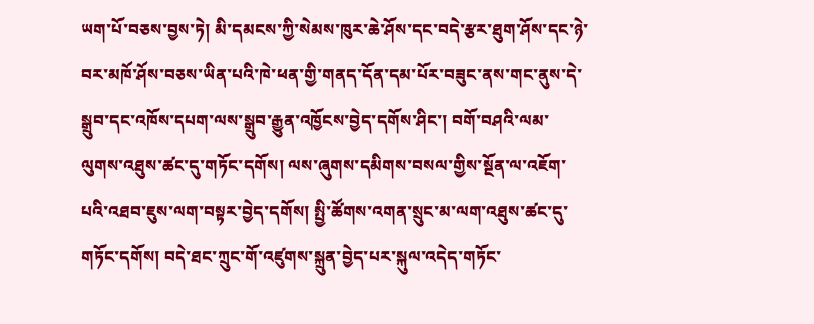ཡག་པོ་བཅས་བྱས་ཏེ། མི་དམངས་ཀྱི་སེམས་ཁུར་ཆེ་ཤོས་དང་བདེ་རྩར་ཐུག་ཤོས་དང་ཉེ་བར་མཁོ་ཤོས་བཅས་ཡིན་པའི་ཁེ་ཕན་གྱི་གནད་དོན་དམ་པོར་བཟུང་ནས་གང་ནུས་དེ་སྒྲུབ་དང་འཁོས་དཔག་ལས་སྒྲུབ་རྒྱུན་འཁྱོངས་བྱེད་དགོས་ཤིང་། བགོ་བཤའི་ལམ་ལུགས་འཐུས་ཚང་དུ་གཏོང་དགོས། ལས་ཞུགས་དམིགས་བསལ་གྱིས་སྔོན་ལ་འཇོག་པའི་འཐབ་ཇུས་ལག་བསྟར་བྱེད་དགོས། སྤྱི་ཚོགས་འགན་སྲུང་མ་ལག་འཐུས་ཚང་དུ་གཏོང་དགོས། བདེ་ཐང་ཀྲུང་གོ་འཛུགས་སྐྲུན་བྱེད་པར་སྐུལ་འདེད་གཏོང་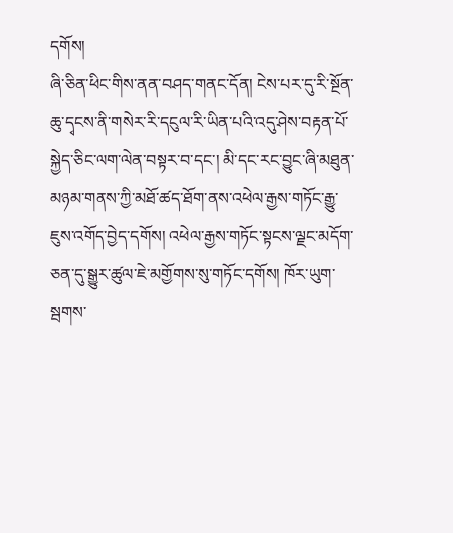དགོས།
ཞི་ཅིན་ཕིང་གིས་ནན་བཤད་གནང་དོན། ངེས་པར་དུ་རི་སྔོན་ཆུ་དྭངས་ནི་གསེར་རི་དངུལ་རི་ཡིན་པའི་འདུ་ཤེས་བརྟན་པོ་སྐྱེད་ཅིང་ལག་ལེན་བསྟར་བ་དང་། མི་དང་རང་བྱུང་ཞི་མཐུན་མཉམ་གནས་ཀྱི་མཐོ་ཚད་ཐོག་ནས་འཕེལ་རྒྱས་གཏོང་རྒྱུ་ཇུས་འགོད་བྱེད་དགོས། འཕེལ་རྒྱས་གཏོང་སྟངས་ལྗང་མདོག་ཅན་དུ་སྒྱུར་ཚུལ་ཇེ་མགྱོགས་སུ་གཏོང་དགོས། ཁོར་ཡུག་སྦགས་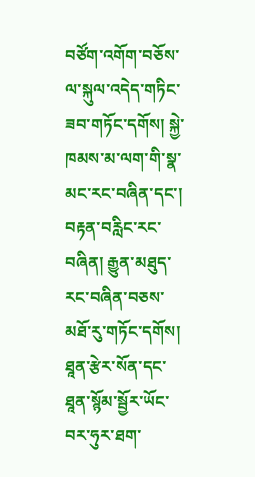བཙོག་འགོག་བཅོས་ལ་སྐུལ་འདེད་གཏིང་ཟབ་གཏོང་དགོས། སྐྱེ་ཁམས་མ་ལག་གི་སྣ་མང་རང་བཞིན་དང་། བརྟན་བརླིང་རང་བཞིན། རྒྱུན་མཐུད་རང་བཞིན་བཅས་མཐོ་རུ་གཏོང་དགོས། ཐཱན་རྩེར་སོན་དང་ཐཱན་སྙོམ་སྦྱོར་ཡོང་བར་ཧུར་ཐག་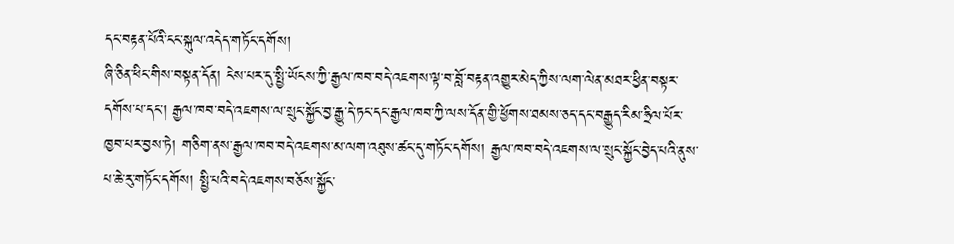དང་བརྟན་པོའི་ངང་སྐུལ་འདེད་གཏོང་དགོས།
ཞི་ཅིན་ཕིང་གིས་བསྟན་དོན། ངེས་པར་དུ་སྤྱི་ཡོངས་ཀྱི་རྒྱལ་ཁབ་བདེ་འཇགས་ལྟ་བ་བློ་བརྟན་འགྱུར་མེད་ཀྱིས་ལག་ལེན་མཐར་ཕྱིན་བསྟར་དགོས་པ་དང་། རྒྱལ་ཁབ་བདེ་འཇགས་ལ་སྲུང་སྐྱོང་བྱ་རྒྱུ་དེ་ཏང་དང་རྒྱལ་ཁབ་ཀྱི་ལས་དོན་གྱི་ཕྱོགས་ཐམས་ཅད་དང་བརྒྱུད་རིམ་ཧྲིལ་པོར་ཁྱབ་པར་བྱས་ཏེ། གཅིག་ནས་རྒྱལ་ཁབ་བདེ་འཇགས་མ་ལག་འཐུས་ཚང་དུ་གཏོང་དགོས། རྒྱལ་ཁབ་བདེ་འཇགས་ལ་སྲུང་སྐྱོང་བྱེད་པའི་ནུས་པ་ཆེ་རུ་གཏོང་དགོས། སྤྱི་པའི་བདེ་འཇགས་བཅོས་སྐྱོང་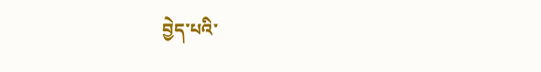བྱེད་པའི་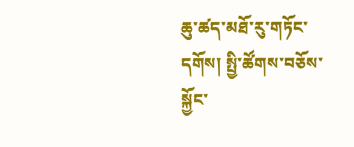ཆུ་ཚད་མཐོ་རུ་གཏོང་དགོས། སྤྱི་ཚོགས་བཅོས་སྐྱོང་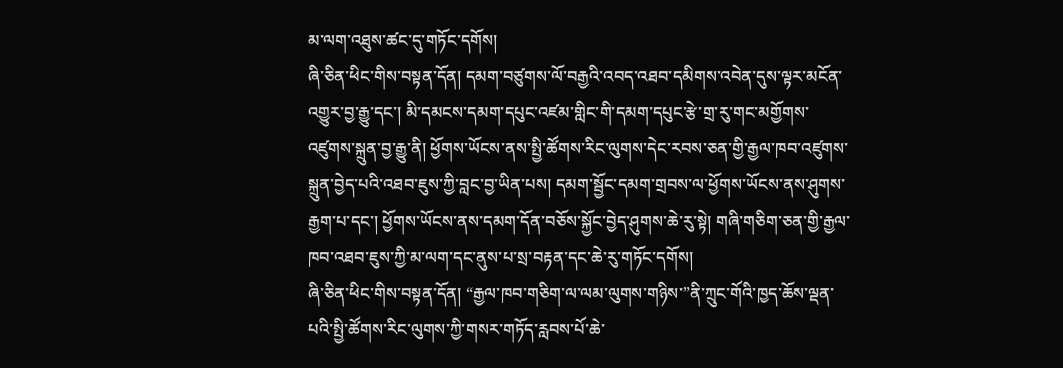མ་ལག་འཐུས་ཚང་དུ་གཏོང་དགོས།
ཞི་ཅིན་ཕིང་གིས་བསྟན་དོན། དམག་བཙུགས་ལོ་བརྒྱའི་འབད་འཐབ་དམིགས་འབེན་དུས་ལྟར་མངོན་འགྱུར་བྱ་རྒྱུ་དང་། མི་དམངས་དམག་དཔུང་འཛམ་གླིང་གི་དམག་དཔུང་རྩེ་གྲ་རུ་གང་མགྱོགས་འཛུགས་སྐྲུན་བྱ་རྒྱུ་ནི། ཕྱོགས་ཡོངས་ནས་སྤྱི་ཚོགས་རིང་ལུགས་དེང་རབས་ཅན་གྱི་རྒྱལ་ཁབ་འཛུགས་སྐྲུན་བྱེད་པའི་འཐབ་ཇུས་ཀྱི་བླང་བྱ་ཡིན་པས། དམག་སྦྱོང་དམག་གྲབས་ལ་ཕྱོགས་ཡོངས་ནས་ཤུགས་རྒྱག་པ་དང་། ཕྱོགས་ཡོངས་ནས་དམག་དོན་བཅོས་སྐྱོང་བྱེད་ཤུགས་ཆེ་རུ་སྟེ། གཞི་གཅིག་ཅན་གྱི་རྒྱལ་ཁབ་འཐབ་ཇུས་ཀྱི་མ་ལག་དང་ནུས་པ་སྲ་བརྟན་དང་ཆེ་རུ་གཏོང་དགོས།
ཞི་ཅིན་ཕིང་གིས་བསྟན་དོན། “རྒྱལ་ཁབ་གཅིག་ལ་ལམ་ལུགས་གཉིས་”ནི་ཀྲུང་གོའི་ཁྱད་ཆོས་ལྡན་པའི་སྤྱི་ཚོགས་རིང་ལུགས་ཀྱི་གསར་གཏོད་རླབས་པོ་ཆེ་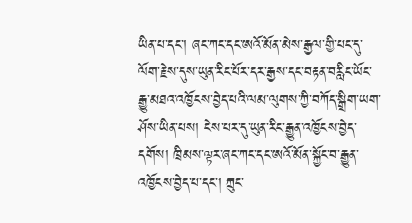ཡིན་པ་དང་། ཞང་ཀང་དང་ཨའོ་མོན་མེས་རྒྱལ་གྱི་པང་དུ་ལོག་རྗེས་དུས་ཡུན་རིང་པོར་དར་རྒྱས་དང་བརྟན་བརླིང་ཡོང་རྒྱུ་མཐའ་འཁྱོངས་བྱེད་པའི་ལམ་ལུགས་ཀྱི་བཀོད་སྒྲིག་ཡག་ཤོས་ཡིན་པས། ངེས་པར་དུ་ཡུན་རིང་རྒྱུན་འཁྱོངས་བྱེད་དགོས། ཁྲིམས་ལྟར་ཞང་ཀང་དང་ཨའོ་མོན་སྐྱོང་བ་རྒྱུན་འཁྱོངས་བྱེད་པ་དང་། ཀྲུང་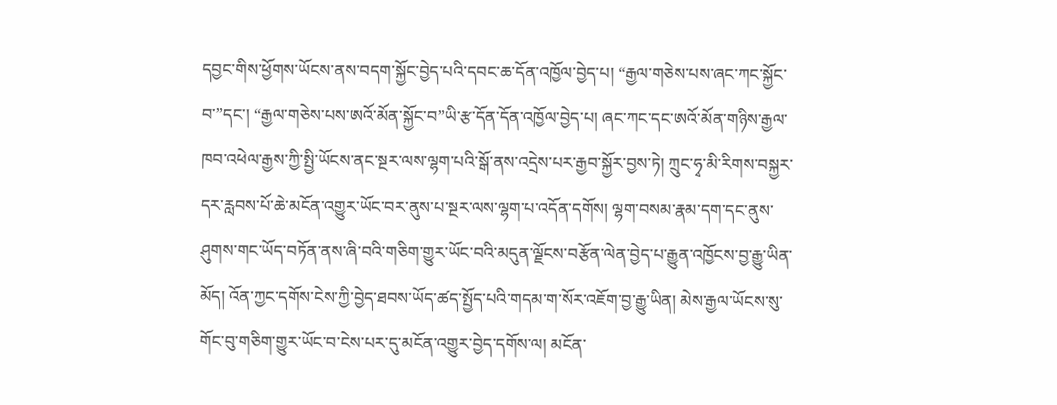དབྱང་གིས་ཕྱོགས་ཡོངས་ནས་བདག་སྐྱོང་བྱེད་པའི་དབང་ཆ་དོན་འཁྱོལ་བྱེད་པ། “རྒྱལ་གཅེས་པས་ཞང་ཀང་སྐྱོང་བ་”དང་། “རྒྱལ་གཅེས་པས་ཨའོ་མོན་སྐྱོང་བ”ཡི་རྩ་དོན་དོན་འཁྱོལ་བྱེད་པ། ཞང་ཀང་དང་ཨའོ་མོན་གཉིས་རྒྱལ་ཁབ་འཕེལ་རྒྱས་ཀྱི་སྤྱི་ཡོངས་ནང་སྔར་ལས་ལྷག་པའི་སྒོ་ནས་འདྲེས་པར་རྒྱབ་སྐྱོར་བྱས་ཏེ། ཀྲུང་ཧྭ་མི་རིགས་བསྐྱར་དར་རླབས་པོ་ཆེ་མངོན་འགྱུར་ཡོང་བར་ནུས་པ་སྔར་ལས་ལྷག་པ་འདོན་དགོས། ལྷག་བསམ་རྣམ་དག་དང་ནུས་ཤུགས་གང་ཡོད་བཏོན་ནས་ཞི་བའི་གཅིག་གྱུར་ཡོང་བའི་མདུན་ལྗོངས་བརྩོན་ལེན་བྱེད་པ་རྒྱུན་འཁྱོངས་བྱ་རྒྱུ་ཡིན་མོད། འོན་ཀྱང་དགོས་ངེས་ཀྱི་བྱེད་ཐབས་ཡོད་ཚད་སྤྱོད་པའི་གདམ་ག་སོར་འཇོག་བྱ་རྒྱུ་ཡིན། མེས་རྒྱལ་ཡོངས་སུ་གོང་བུ་གཅིག་གྱུར་ཡོང་བ་ངེས་པར་དུ་མངོན་འགྱུར་བྱེད་དགོས་ལ། མངོན་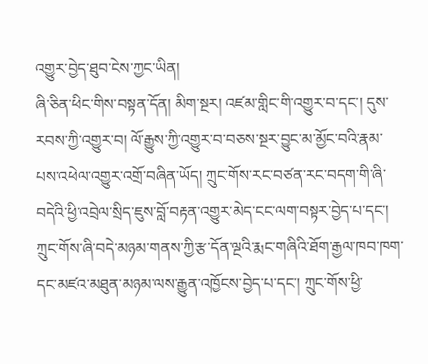འགྱུར་བྱེད་ཐུབ་ངེས་ཀྱང་ཡིན།
ཞི་ཅིན་ཕིང་གིས་བསྟན་དོན། མིག་སྔར། འཛམ་གླིང་གི་འགྱུར་བ་དང་། དུས་རབས་ཀྱི་འགྱུར་བ། ལོ་རྒྱུས་ཀྱི་འགྱུར་བ་བཅས་སྔར་བྱུང་མ་མྱོང་བའི་རྣམ་པས་འཕེལ་འགྱུར་འགྲོ་བཞིན་ཡོད། ཀྲུང་གོས་རང་བཙན་རང་བདག་གི་ཞི་བདེའི་ཕྱི་འབྲེལ་སྲིད་ཇུས་བློ་བརྟན་འགྱུར་མེད་ངང་ལག་བསྟར་བྱེད་པ་དང་། ཀྲུང་གོས་ཞི་བདེ་མཉམ་གནས་ཀྱི་རྩ་དོན་ལྔའི་རྨང་གཞིའི་ཐོག་རྒྱལ་ཁབ་ཁག་དང་མཛའ་མཐུན་མཉམ་ལས་རྒྱུན་འཁྱོངས་བྱེད་པ་དང་། ཀྲུང་གོས་ཕྱི་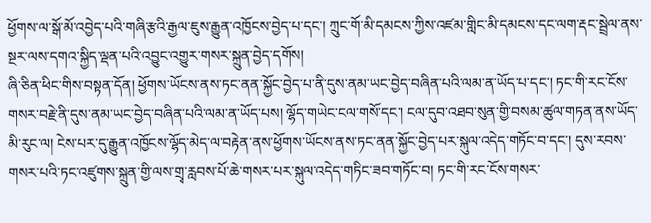ཕྱོགས་ལ་སྒོ་མོ་འབྱེད་པའི་གཞི་རྩའི་རྒྱལ་ཇུས་རྒྱུན་འཁྱོངས་བྱེད་པ་དང་། ཀྲུང་གོ་མི་དམངས་ཀྱིས་འཛམ་གླིང་མི་དམངས་དང་ལག་རྡང་སྦྲེལ་ནས་སྔར་ལས་དགའ་སྐྱིད་ལྡན་པའི་འབྱུང་འགྱུར་གསར་སྐྲུན་བྱེད་དགོས།
ཞི་ཅིན་ཕིང་གིས་བསྟན་དོན། ཕྱོགས་ཡོངས་ནས་ཏང་ནན་སྐྱོང་བྱེད་པ་ནི་དུས་ནམ་ཡང་བྱེད་བཞིན་པའི་ལམ་ན་ཡོད་པ་དང་། ཏང་གི་རང་ངོས་གསར་བརྗེ་ནི་དུས་ནམ་ཡང་བྱེད་བཞིན་པའི་ལམ་ན་ཡོད་པས། ལྷོད་གཡེང་ངལ་གསོ་དང་། ངལ་དུབ་འཐབ་སུན་གྱི་བསམ་ཚུལ་གཏན་ནས་ཡོད་མི་རུང་ལ། ངེས་པར་དུ་རྒྱུན་འཁྱོངས་ལྷོད་མེད་ལ་བརྟེན་ནས་ཕྱོགས་ཡོངས་ནས་ཏང་ནན་སྐྱོང་བྱེད་པར་སྐུལ་འདེད་གཏོང་བ་དང་། དུས་རབས་གསར་པའི་ཏང་འཛུགས་སྐྲུན་གྱི་ལས་གྲྭ་རླབས་པོ་ཆེ་གསར་པར་སྐུལ་འདེད་གཏིང་ཟབ་གཏོང་བ། ཏང་གི་རང་ངོས་གསར་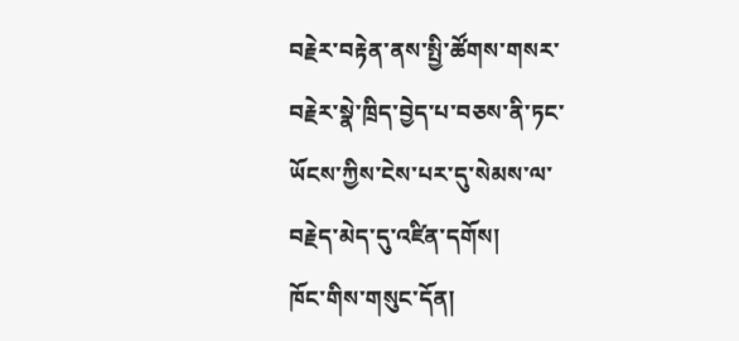བརྗེར་བརྟེན་ནས་སྤྱི་ཚོགས་གསར་བརྗེར་སྣེ་ཁྲིད་བྱེད་པ་བཅས་ནི་ཏང་ཡོངས་ཀྱིས་ངེས་པར་དུ་སེམས་ལ་བརྗེད་མེད་དུ་འཛིན་དགོས།
ཁོང་གིས་གསུང་དོན།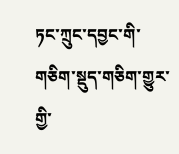ཏང་ཀྲུང་དབྱང་གི་གཅིག་སྡུད་གཅིག་གྱུར་གྱི་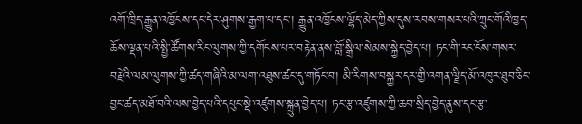འགོ་ཁྲིད་རྒྱུན་འཁྱོངས་དང་དེར་ཤུགས་རྒྱག་པ་དང་། རྒྱུན་འཁྱོངས་ལྷོད་མེད་ཀྱིས་དུས་རབས་གསར་པའི་ཀྲུང་གོའི་ཁྱད་ཆོས་ལྡན་པའི་སྤྱི་ཚོགས་རིང་ལུགས་ཀྱི་དགོངས་པར་བརྟེན་ནས་བློ་སྒྲིལ་སེམས་སྐྱེད་བྱེད་པ། ཏང་གི་རང་ངོས་གསར་བརྗེའི་ལམ་ལུགས་ཀྱི་ཚད་གཞིའི་མ་ལག་འཐུས་ཚང་དུ་གཏོང་བ། མི་རིགས་བསྐྱར་དར་གྱི་འགན་ལྗིད་མོ་འཁུར་ཐུབ་ཅིང་བྱང་ཚད་མཐོ་བའི་ལས་བྱེད་པའི་དཔུང་སྡེ་འཛུགས་སྐྲུན་བྱེད་པ། ཏང་རྩ་འཛུགས་ཀྱི་ཆབ་སྲིད་བྱེད་ནུས་དང་རྩ་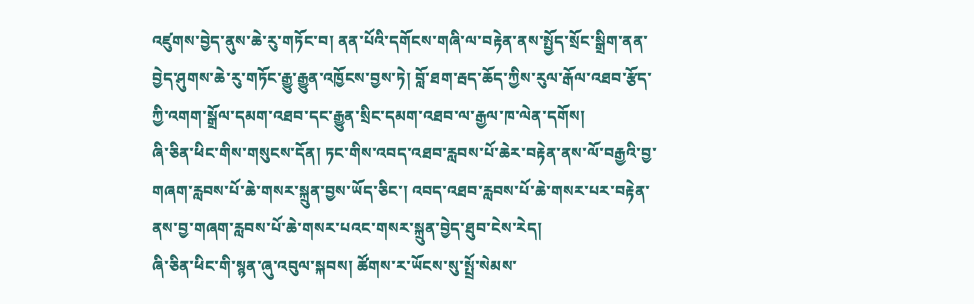འཛུགས་བྱེད་ནུས་ཆེ་རུ་གཏོང་བ། ནན་པོའི་དགོངས་གཞི་ལ་བརྟེན་ནས་སྤྱོད་སྲོང་སྒྲིག་ནན་བྱེད་ཤུགས་ཆེ་རུ་གཏོང་རྒྱུ་རྒྱུན་འཁྱོངས་བྱས་ཏེ། བློ་ཐག་རྦད་ཆོད་ཀྱིས་རུལ་རྒོལ་འཐབ་རྩོད་ཀྱི་འགག་སྒྲོལ་དམག་འཐབ་དང་རྒྱུན་སྲིང་དམག་འཐབ་ལ་རྒྱལ་ཁ་ལེན་དགོས།
ཞི་ཅིན་ཕིང་གིས་གསུངས་དོན། ཏང་གིས་འབད་འཐབ་རླབས་པོ་ཆེར་བརྟེན་ནས་ལོ་བརྒྱའི་བྱ་གཞག་རླབས་པོ་ཆེ་གསར་སྐྲུན་བྱས་ཡོད་ཅིང་། འབད་འཐབ་རླབས་པོ་ཆེ་གསར་པར་བརྟེན་ནས་བྱ་གཞག་རླབས་པོ་ཆེ་གསར་པའང་གསར་སྐྲུན་བྱེད་ཐུབ་ངེས་རེད།
ཞི་ཅིན་ཕིང་གི་སྙན་ཞུ་འབུལ་སྐབས། ཚོགས་ར་ཡོངས་སུ་སྤྲོ་སེམས་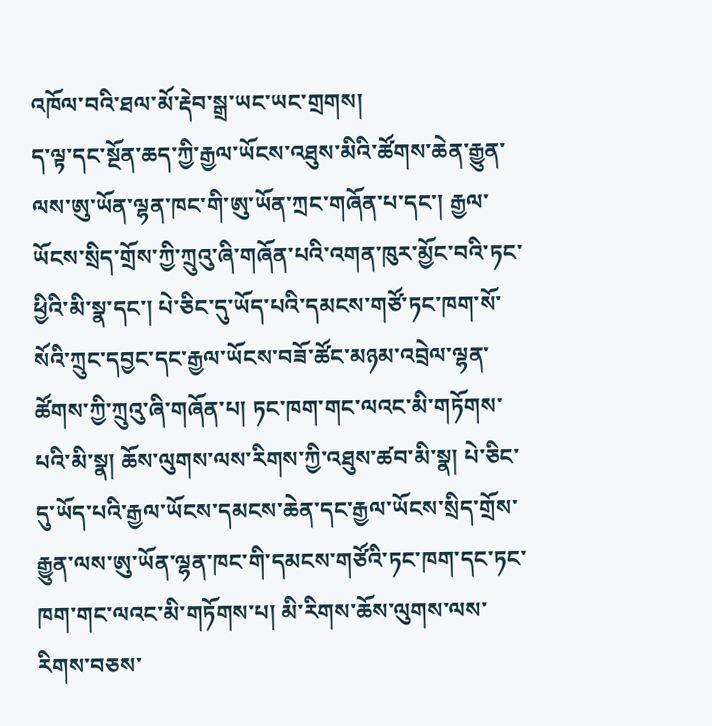འཁོལ་བའི་ཐལ་མོ་རྡེབ་སྒྲ་ཡང་ཡང་གྲགས།
ད་ལྟ་དང་སྔོན་ཆད་ཀྱི་རྒྱལ་ཡོངས་འཐུས་མིའི་ཚོགས་ཆེན་རྒྱུན་ལས་ཨུ་ཡོན་ལྷན་ཁང་གི་ཨུ་ཡོན་ཀྲང་གཞོན་པ་དང་། རྒྱལ་ཡོངས་སྲིད་གྲོས་ཀྱི་ཀྲུའུ་ཞི་གཞོན་པའི་འགན་ཁུར་མྱོང་བའི་ཏང་ཕྱིའི་མི་སྣ་དང་། པེ་ཅིང་དུ་ཡོད་པའི་དམངས་གཙོ་ཏང་ཁག་སོ་སོའི་ཀྲུང་དབྱང་དང་རྒྱལ་ཡོངས་བཟོ་ཚོང་མཉམ་འབྲེལ་ལྷན་ཚོགས་ཀྱི་ཀྲུའུ་ཞི་གཞོན་པ། ཏང་ཁག་གང་ལའང་མི་གཏོགས་པའི་མི་སྣ། ཆོས་ལུགས་ལས་རིགས་ཀྱི་འཐུས་ཚབ་མི་སྣ། པེ་ཅིང་དུ་ཡོད་པའི་རྒྱལ་ཡོངས་དམངས་ཆེན་དང་རྒྱལ་ཡོངས་སྲིད་གྲོས་རྒྱུན་ལས་ཨུ་ཡོན་ལྷན་ཁང་གི་དམངས་གཙོའི་ཏང་ཁག་དང་ཏང་ཁག་གང་ལའང་མི་གཏོགས་པ། མི་རིགས་ཆོས་ལུགས་ལས་རིགས་བཅས་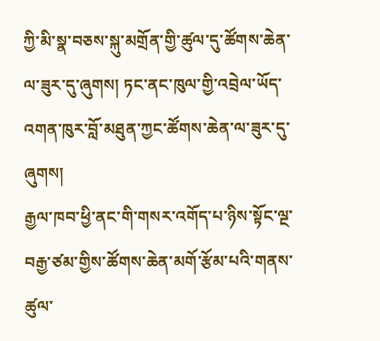ཀྱི་མི་སྣ་བཅས་སྐུ་མགྲོན་གྱི་ཚུལ་དུ་ཚོགས་ཆེན་ལ་ཟུར་དུ་ཞུགས། ཏང་ནང་ཁུལ་གྱི་འབྲེལ་ཡོད་འགན་ཁུར་བློ་མཐུན་ཀྱང་ཚོགས་ཆེན་ལ་ཟུར་དུ་ཞུགས།
རྒྱལ་ཁབ་ཕྱི་ནང་གི་གསར་འགོད་པ་ཉིས་སྟོང་ལྔ་བརྒྱ་ཙམ་གྱིས་ཚོགས་ཆེན་མགོ་རྩོམ་པའི་གནས་ཚུལ་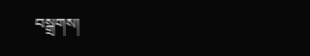བསྒྲགས།